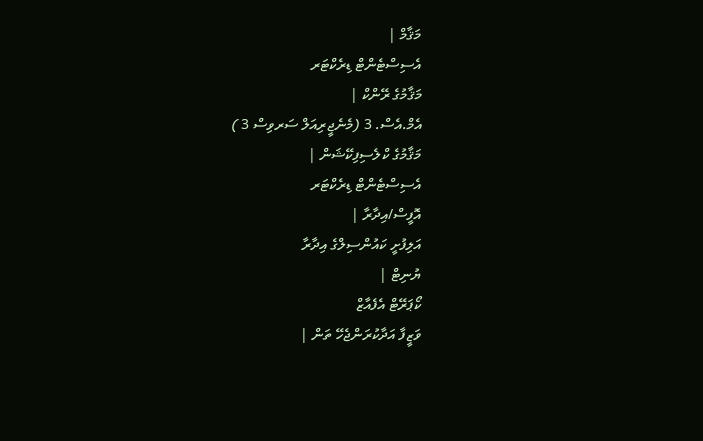މަޤާމް |
އެސިސްޓެންޓް ޑިރެކްޓަރ
މަޤާމުގެ ރޭންކް |
އެމް.އެސް. 3 (މެނެޖީރިއަލް ސަރވިސް 3 )
މަޤާމުގެ ކްލެސިފިކޭޝަން |
އެސިސްޓެންޓް ޑިރެކްޓަރ
އޮފީސް/އިދާރާ |
އަލިފުށީ ކައުންސިލްގެ އިދާރާ
ޔުނިޓް |
ކޯޕަރޭޓް އެފެއާޒް
ވަޒީފާ އަދާކުރަންޖެހޭ ތަން |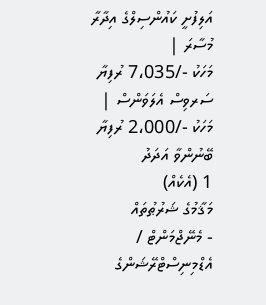އަލިފުށީ ކައުންސިލްގެ އިދާރާ
މުސާރަ |
މަހަކު -/7،035 ރުފިޔާ
ސަރވިސް އެލަވަންސް |
މަހަކު -/2،000 ރުފިޔާ
ބޭނުންވާ އަދަދު
1 (އެކެއް)
މަޤާމުގެ ޝަރުޠުތައް
- މެނޭޖްމަންޓް / އެޑްމިނިސްޓްރޭޝަންގެ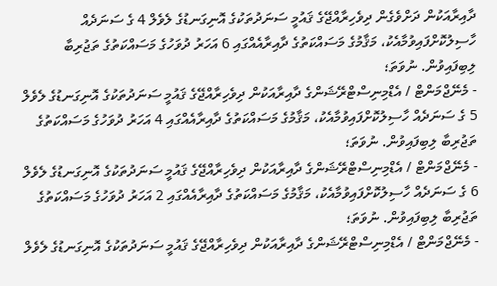ދާއިރާއަކުން ދަށްވެގެން ދިވެހިރާއްޖޭގެ ޤައުމީ ސަނަދުތަކުގެ އޮނިގަނޑުގެ ލެވެލް 4 ގެ ސަނަދެއް ހާސިލުކޮށްފައިވުމާއެކު، މަޤާމުގެ މަސައްކަތުގެ ދާއިރާއެއްގައި 6 އަހަރު ދުވަހުގެ މަސައްކަތުގެ ތަޖުރިބާ ލިބިފައިވުން. ނުވަތަ؛
- މެނޭޖްމަންޓް / އެޑްމިނިސްޓްރޭޝަންގެ ދާއިރާއަކުން ދިވެހިރާއްޖޭގެ ޤައުމީ ސަނަދުތަކުގެ އޮނިގަނޑުގެ ލެވެލް 5 ގެ ސަނަދެއް ހާސިލުކޮށްފައިވުމާއެކު، މަޤާމުގެ މަސައްކަތުގެ ދާއިރާއެއްގައި 4 އަހަރު ދުވަހުގެ މަސައްކަތުގެ ތަޖުރިބާ ލިބިފައިވުން. ނުވަތަ؛
- މެނޭޖްމަންޓް / އެޑްމިނިސްޓްރޭޝަންގެ ދާއިރާއަކުން ދިވެހިރާއްޖޭގެ ޤައުމީ ސަނަދުތަކުގެ އޮނިގަނޑުގެ ލެވެލް 6 ގެ ސަނަދެއް ހާސިލުކޮށްފައިވުމާއެކު، މަޤާމުގެ މަސައްކަތުގެ ދާއިރާއެއްގައި 2 އަހަރު ދުވަހުގެ މަސައްކަތުގެ ތަޖުރިބާ ލިބިފައިވުން. ނުވަތަ؛
- މެނޭޖްމަންޓް / އެޑްމިނިސްޓްރޭޝަންގެ ދާއިރާއަކުން ދިވެހިރާއްޖޭގެ ޤައުމީ ސަނަދުތަކުގެ އޮނިގަނޑުގެ ލެވެލް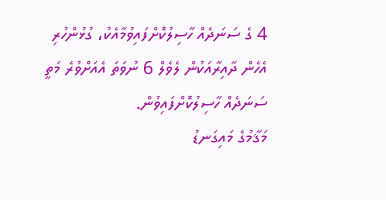4 ގެ ސަނަދެއް ހާސިލުކޮށްފައިވުމާއެކު، ގުޅުންހުރި އެހެން ދާއިރާއަކުން ލެވެލް 6 ނުވަތަ އެއަށްވުރެ މަތީ ސަނަދެއް ހާސިލުކޮށްފައިވުން.
މަޤާމުގެ މައިގަނޑު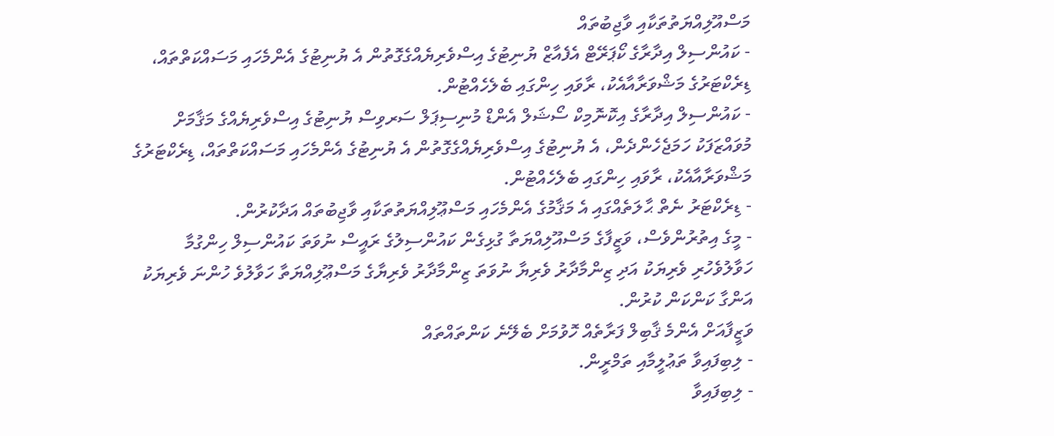މަސްއޫލިއްޔަތުތަކާއި ވާޖިބުތައް
- ކައުންސިލް އިދާރާގެ ކޯޕަރޭޓް އެފެއާޒް ޔުނިޓުގެ އިސްވެރިޔެއްގެގޮތުން އެ ޔުނިޓުގެ އެންމެހައި މަސައްކަތްތައް، ޑިރެކްޓަރުގެ މަޝްވަރާއާއެކު، ރާވައި ހިންގައި ބެލެހެއްޓުން.
- ކައުންސިލް އިދާރާގެ އިކޮނޮމިކް ސޯޝަލް އެންޑް މުނިސިޕަލް ސަރވިސް ޔުނިޓުގެ އިސްވެރިޔެއްގެ މަޤާމަށް މުވައްޒަފަކު ހަމަޖެހެންދެން، އެ ޔުނިޓުގެ އިސްވެރިޔެއްގެގޮތުން އެ ޔުނިޓުގެ އެންމެހައި މަސައްކަތްތައް، ޑިރެކްޓަރުގެ މަޝްވަރާއާއެކު، ރާވައި ހިންގައި ބެލެހެއްޓުން.
- ޑިރެކްޓަރު ނެތް ޙާލަތެއްގައި އެ މަޤާމުގެ އެންމެހައި މަސްޢޫލިއްޔަތުތަކާއި ވާޖިބުތައް އަދާކުރުން.
- މީގެ އިތުރުންވެސް، ވަޒީފާގެ މަސްއޫލިއްޔަތާ ގުޅިގެން ކައުންސިލުގެ ރައީސް ނުވަތަ ކައުންސިލް ހިންގުމާ ހަވާލުވެހުރި ވެރިޔަކު އަދި ޒިންމާދާރު ވެރިޔާ ނުވަތަ ޒިންމާދާރު ވެރިޔާގެ މަސްޢޫލިއްޔަތާ ހަވާލުވެ ހުންނަ ވެރިޔަކު އަންގާ ކަންކަން ކުރުން.
ވަޒީފާއަށް އެންމެ ޤާބިލް ފަރާތެއް ހޮވުމަށް ބެލޭނެ ކަންތައްތައް
- ލިބިފައިވާ ތަޢުލީމާއި ތަމްރީން.
- ލިބިފައިވާ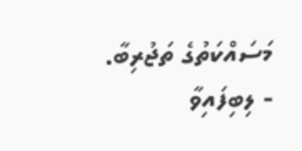މަސައްކަތުގެ ތަޖުރިބާ.
- ލިބިފައިވާ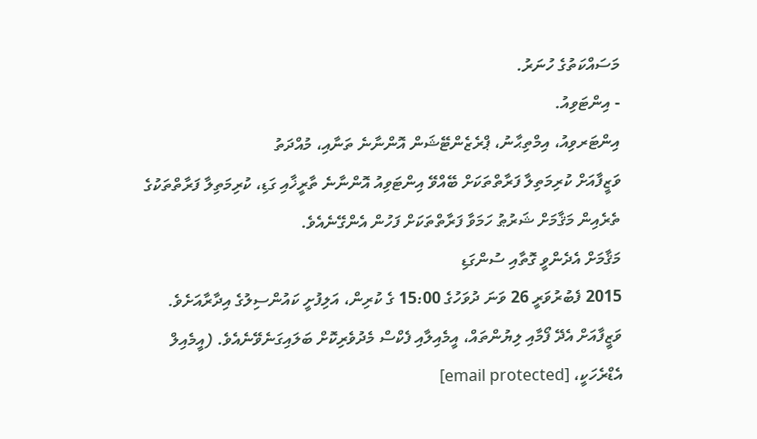މަސައްކަތުގެ ހުނަރު.
- އިންޓަވިއު.
އިންޓަރވިއު، އިމްތިޙާނު، ޕްރެޒެންޓޭޝަން އޮންނާނެ ތަނާއި، މުއްދަތު
ވަޒީފާއަށް ކުރިމަތިލާ ފަރާތްތަކަށް ބޭއްވޭ އިންޓަވިއު އޮންނާނެ ތާރީޚާއި ގަޑި، ކުރިމަތިލާ ފަރާތްތަކުގެ ތެރެއިން މަޤާމަށް ޝަރުޠު ހަމަވާ ފަރާތްތަކަށް ފަހުން އެންގޭނެއެވެ.
މަޤާމަށް އެދެންވީ ގޮތާއި ސުންގަޑި
2015 ފެބުރުވަރީ 26 ވަނަ ދުވަހުގެ 15:00 ގެ ކުރިން، އަލިފުށީ ކައުންސިލުގެ އިދާރާއަށެވެ. ވަޒީފާއަށް އެދޭ ފޯމާއި ލިޔުންތައް، އީމެއިލާއި ފެކްސް މެދުވެރިކޮށް ބަލައިގަނެވޭނެއެވެ. (އީމެއިލް އެޑްރެހަކީ، [email protected]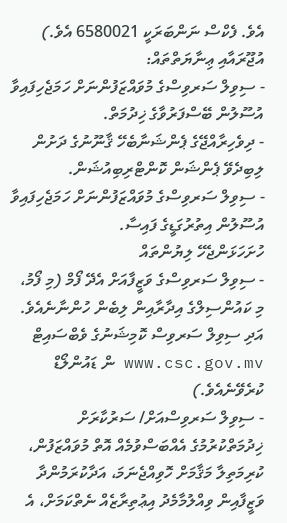އެވެ. ފެކްސް ނަންބަރަކީ 6580021 އެވެ.)
އުޖޫރައާއި ޢިނާޔަތްތައް:
- ސިވިލް ސަރވިސްގެ މުވައްޒަފުންނަށް ހަމަޖެހިފައިވާ އުސޫލުން ބޭސްފަރުވާގެ ޚިދުމަތް.
- ދިވެހިރާއްޖޭގެ ޕެންޝަނާބެހޭ ޤާނޫނުގެ ދަށުން ލިބިދެވޭ ޕެންޝަން ކޮންޓްރިބިއުޝަން.
- ސިވިލް ސަރވިސްގެ މުވައްޒަފުންނަށް ހަމަޖެހިފައިވާ އުސޫލުން އިތުރުގަޑީގެ ފައިސާ.
ހުށަހަޅަންޖެހޭ ލިޔުންތައް
- ސިވިލް ސަރވިސްގެ ވަޒީފާއަށް އެދޭ ފޯމް (މި ފޯމު، މި ކައުންސިލްގެ އިދާރާއިން ލިބެން ހުންނާނެއެވެ. އަދި ސިވިލް ސަރވިސް ކޮމިޝަނުގެ ވެބްސައިޓް www.csc.gov.mv ން ޑައުންލޯޑް ކުރެވޭނެއެވެ.)
- ސިވިލް ސަރވިސްއަށް/ ސަރުކާރަށް ޚިދުމަތްކުރުމުގެ އެއްބަސްވުމެއް އޮތް މުވައްޒަފުން، ކުރިމަތިލާ މަޤާމަށް ހޮވިއްޖެނަމަ، އަދާކުރަމުންދާ ވަޒީފާއިން ވިއްލުމާމެދު އިޢުތިރާޒެއް ނެތްކަމަށް، އެ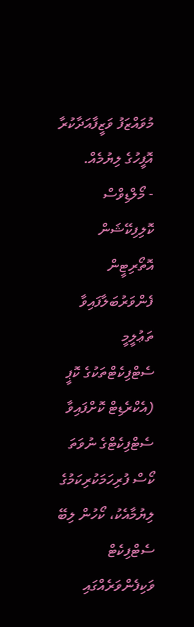މުވައްޒަފު ވަޒީފާއަދާކުރާ އޮފީހުގެ ލިޔުމެއް.
- މޯލްޑިވްސް ކޮލިފިކޭޝަން އޮތޯރިޓީން ފެންވަރުބަލާފައިވާ ތަޢުލީމީ ސެޓްފިކެޓްތަކުގެ ކޮޕީ (އެކްރެޑިޓް ކޮށްފައިވާ ސެޓްފިކެޓްގެ ނުވަތަ ކޯސް ފުރިހަމަކުރިކަމުގެ ލިޔުމާއެކު، ކޯހުން ލިބޭ ސެޓްފިކެޓް ވަކިފެންވަރެއްގައި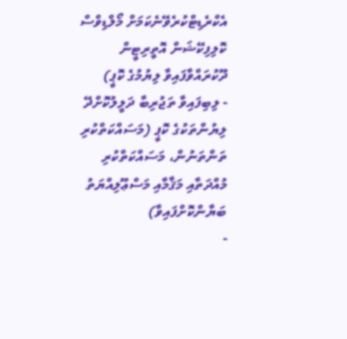އެކްރެޑިޓްކުރެވޭނެކަމަށް މޯލްޑިވްސް ކޮލިފިކޭޝަން އޮތީރިޓީން ދޫކުރައްވާފައިވާ ލިޔުމުގެ ކޮޕީ)
- ލިބިފައިވާ ތަޖުރިބާ ދަލީލުކޮށްދޭ ލިޔުންތަކުގެ ކޮޕީ (މަސައްކަތްކުރި ތަންތަނުން، މަސައްކަތްކުރި މުއްދަތާއި މަޤާމާއި މަސްޢޫލިއްޔަތު ބަޔާންކޮށްފައިވާ)
-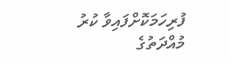ފުރިހަމަކޮށްފައިވާ ކުރު މުއްދަތުގެ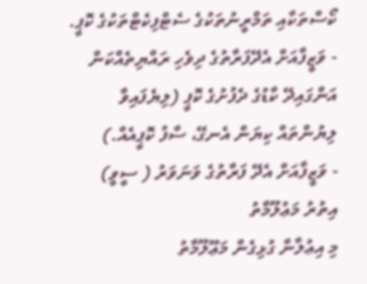ކޯސްތަކާއި ތަމްރީނުތަކުގެ ސެޓްފިކެޓްތަކުގެ ކޮޕީ.
- ވަޒީފާއަށް އެދޭފަރާތުގެ ދިވެހި ރައްޔިތެއްކަން އަންގައިދޭ ކާޑުގެ ދެފުށުގެ ކޮޕީ (ލިޔެފައިވާ ލިޔުންތައް ކިޔަން އެނގޭ، ސާފު ކޮޕީއެއް.)
- ވަޒީފާއަށް އެދޭ ފަރާތުގެ ވަނަވަރު ( ސީވީ)
އިތުރު މަޢުލޫމާތު
މި އިޢުލާނާ ގުޅިގެން މަޢޫލޫމާތު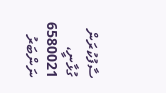ސާފުކުރަން ގުޅާނީ، 6580021 ނަންބަރު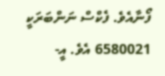ފޯނާއެވެ. ފެކްސް ނަންބަރަކީ 6580021 އެވެ. އީ-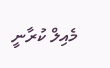މެއިލް ކުރާނީ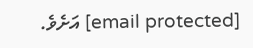[email protected] އަށެވެ.